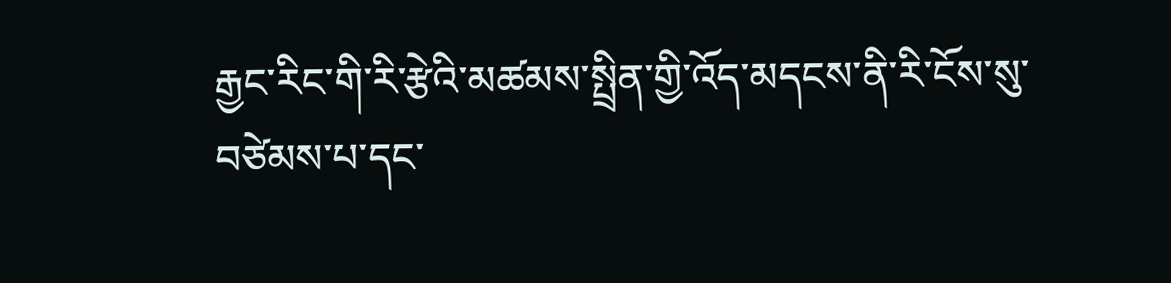རྒྱང་རིང་གི་རི་རྩེའི་མཚམས་སྤྲིན་གྱི་འོད་མདངས་ནི་རི་ངོས་སུ་བཙེམས་པ་དང་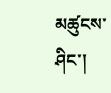མཚུངས་ཤིང་།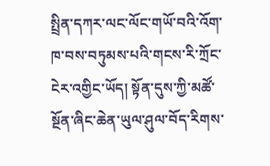སྤྲིན་དཀར་ལང་ལོང་གཡོ་བའི་འོག་ཁ་བས་བཏུམས་པའི་གངས་རི་ཀྲོང་ངེར་འགྱིང་ཡོད། སྟོན་དུས་ཀྱི་མཚོ་སྔོན་ཞིང་ཆེན་ཡུལ་ཤུལ་བོད་རིགས་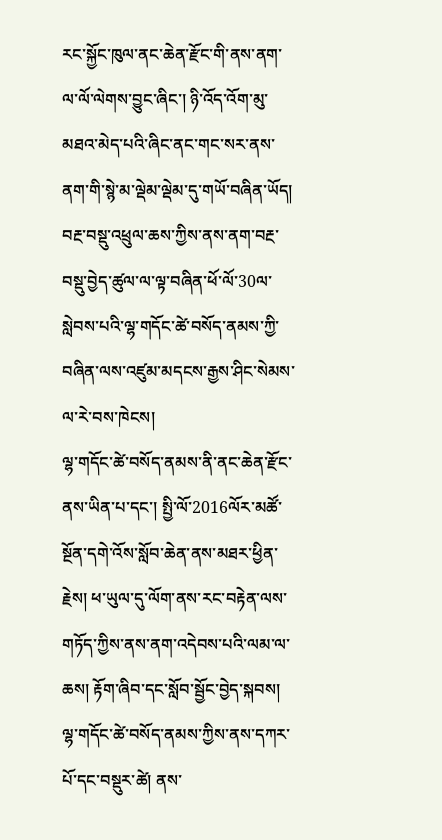རང་སྐྱོང་ཁུལ་ནང་ཆེན་རྫོང་གི་ནས་ནག་ལ་ལོ་ལེགས་བྱུང་ཞིང་། ཉི་འོད་འོག་མུ་མཐའ་མེད་པའི་ཞིང་ནང་གང་སར་ནས་ནག་གི་སྙེ་མ་ལྡེམ་ལྡེམ་དུ་གཡོ་བཞིན་ཡོད། བརྔ་བསྡུ་འཕྲུལ་ཆས་ཀྱིས་ནས་ནག་བརྔ་བསྡུ་བྱེད་ཚུལ་ལ་ལྟ་བཞིན་ཕོ་ལོ་30ལ་སླེབས་པའི་ལྷ་གདོང་ཚེ་བསོད་ནམས་ཀྱི་བཞིན་ལས་འཛུམ་མདངས་རྒྱས་ཤིང་སེམས་ལ་རེ་བས་ཁེངས།
ལྷ་གདོང་ཚེ་བསོད་ནམས་ནི་ནང་ཆེན་རྫོང་ནས་ཡིན་པ་དང་། སྤྱི་ལོ་2016ལོར་མཚོ་སྔོན་དགེ་འོས་སློབ་ཆེན་ནས་མཐར་ཕྱིན་རྗེས། ཕ་ཡུལ་དུ་ལོག་ནས་རང་བརྟེན་ལས་གཏོད་ཀྱིས་ནས་ནག་འདེབས་པའི་ལམ་ལ་ཆས། རྟོག་ཞིབ་དང་སློབ་སྦྱོང་བྱེད་སྐབས། ལྷ་གདོང་ཚེ་བསོད་ནམས་ཀྱིས་ནས་དཀར་པོ་དང་བསྡུར་ཚེ། ནས་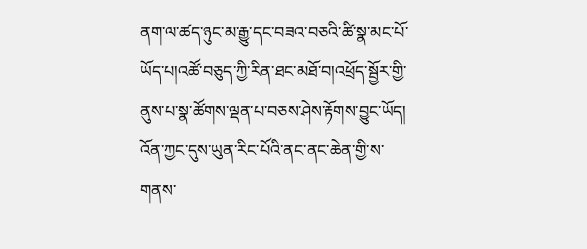ནག་ལ་ཚད་ཉུང་མ་རྒྱུ་དང་བཟའ་བཅའི་ཚི་སྣ་མང་པོ་ཡོད་པ།འཚོ་བཅུད་ཀྱི་རིན་ཐང་མཐོ་བ།འཕྲོད་སྦྱོར་གྱི་ནུས་པ་སྣ་ཚོགས་ལྡན་པ་བཅས་ཤེས་རྟོགས་བྱུང་ཡོད། འོན་ཀྱང་དུས་ཡུན་རིང་པོའི་ནང་ནང་ཆེན་གྱི་ས་གནས་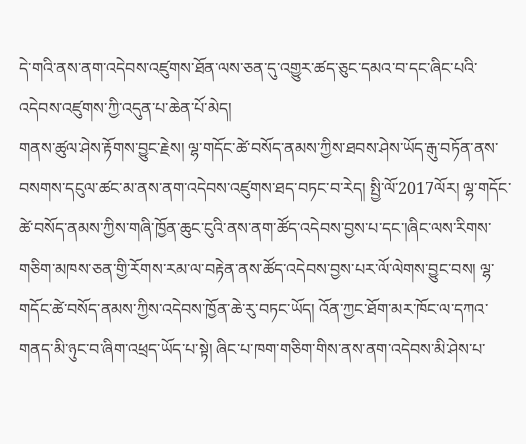དེ་གའི་ནས་ནག་འདེབས་འཛུགས་ཐོན་ལས་ཅན་དུ་འགྱུར་ཚད་ཅུང་དམའ་བ་དང་ཞིང་པའི་འདེབས་འཛུགས་ཀྱི་འདུན་པ་ཆེན་པོ་མེད།
གནས་ཚུལ་ཤེས་རྟོགས་བྱུང་རྗེས། ལྷ་གདོང་ཚེ་བསོད་ནམས་ཀྱིས་ཐབས་ཤེས་ཡོད་རྒུ་བཏོན་ནས་བསགས་དངུལ་ཚང་མ་ནས་ནག་འདེབས་འཛུགས་ཐད་བཏང་བ་རེད། སྤྱི་ལོ་2017ལོར། ལྷ་གདོང་ཚེ་བསོད་ནམས་ཀྱིས་གཞི་ཁྱོན་ཆུང་ངུའི་ནས་ནག་ཚོད་འདེབས་བྱས་པ་དང་།ཞིང་ལས་རིགས་གཅིག་མཁས་ཅན་གྱི་རོགས་རམ་ལ་བརྟེན་ནས་ཚོད་འདེབས་བྱས་པར་ལོ་ལེགས་བྱུང་བས། ལྷ་གདོང་ཚེ་བསོད་ནམས་ཀྱིས་འདེབས་ཁྱོན་ཆེ་རུ་བཏང་ཡོད། འོན་ཀྱང་ཐོག་མར་ཁོང་ལ་དཀའ་གནད་མི་ཉུང་བ་ཞིག་འཕྲད་ཡོད་པ་སྟེ། ཞིང་པ་ཁག་གཅིག་གིས་ནས་ནག་འདེབས་མི་ཤེས་པ་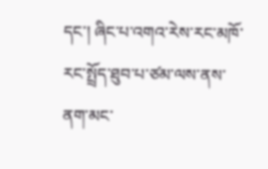དང་། ཞིང་པ་འགའ་རེས་རང་མཁོ་རང་སྤྲོད་ཐུབ་པ་ཙམ་ལས་ནས་ནག་མང་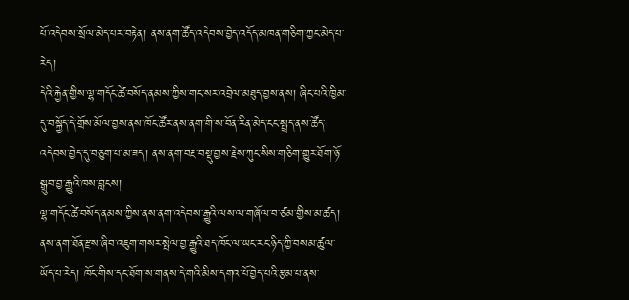པོ་འདེབས་སྲོལ་མེད་པར་བརྟེན། ནས་ནག་ཚོད་འདེབས་བྱེད་འདོད་མཁན་གཅིག་ཀྱང་མེད་པ་རེད།
དེའི་རྐྱེན་གྱིས་ལྷ་གདོང་ཚེ་བསོད་ནམས་ཀྱིས་གང་སར་འབྲེལ་མཐུད་བྱས་ནས། ཞིང་པའི་ཁྱིམ་དུ་བསྐྱོད་དེ་གྲོས་མོལ་བྱས་ནས་ཁོང་ཚོར་ནས་ནག་གི་ས་བོན་རིན་མེད་ངང་སྤྲད་ནས་ཚོད་འདེབས་བྱེད་དུ་བཅུག་པ་མ་ཟད། ནས་ནག་བརྔ་བསྡུ་བྱས་རྗེས་ཀུང་སིས་གཅིག་གྱུར་ཐོག་ཉོ་སྒྲུབ་བྱ་རྒྱུའི་ཁས་བླངས།
ལྷ་གདོང་ཚེ་བསོད་ནམས་ཀྱིས་ནས་ནག་འདེབས་རྒྱུའི་ལས་ལ་གཞོལ་བ་ཙམ་གྱིས་མ་ཚད། ནས་ནག་ཐོན་རྫས་ཞིབ་འཇུག་གསར་སྤེལ་བྱ་རྒྱུའི་ཐད་ཁོང་ལ་ཡང་རང་ཉིད་ཀྱི་བསམ་ཚུལ་ཡོད་པ་རེད། ཁོང་གིས་དང་ཐོག་ས་གནས་དེ་གའི་མིས་དགའ་པོ་བྱེད་པའི་རྩམ་པ་ནས་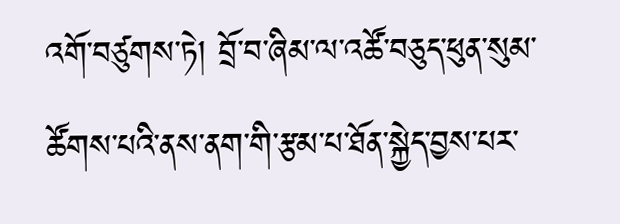འགོ་བཙུགས་ཏེ། བྲོ་བ་ཞིམ་ལ་འཚོ་བཅུད་ཕུན་སུམ་ཚོགས་པའི་ནས་ནག་གི་རྩམ་པ་ཐོན་སྐྱེད་བྱས་པར་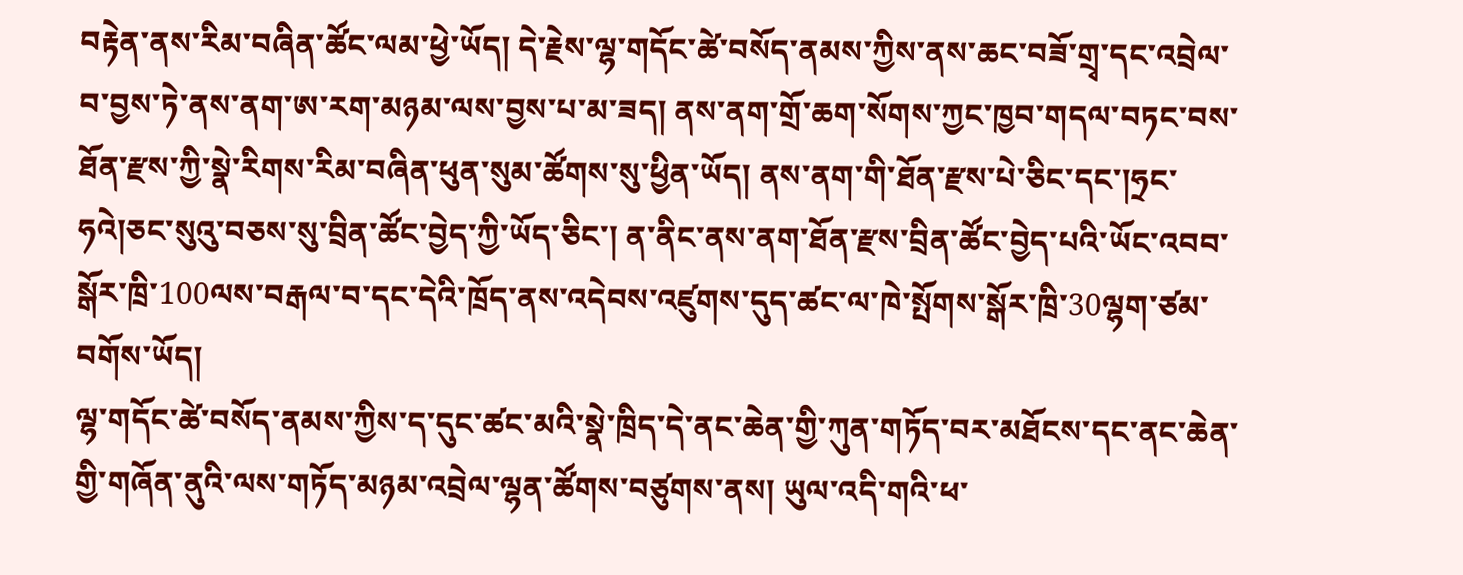བརྟེན་ནས་རིམ་བཞིན་ཚོང་ལམ་ཕྱེ་ཡོད། དེ་རྗེས་ལྷ་གདོང་ཚེ་བསོད་ནམས་ཀྱིས་ནས་ཆང་བཟོ་གྲྭ་དང་འབྲེལ་བ་བྱས་ཏེ་ནས་ནག་ཨ་རག་མཉམ་ལས་བྱས་པ་མ་ཟད། ནས་ནག་གྲོ་ཆག་སོགས་ཀྱང་ཁྱབ་གདལ་བཏང་བས་ཐོན་རྫས་ཀྱི་སྣེ་རིགས་རིམ་བཞིན་ཕུན་སུམ་ཚོགས་སུ་ཕྱིན་ཡོད། ནས་ནག་གི་ཐོན་རྫས་པེ་ཅིང་དང་།ཧྲང་ཧའེ།ཅང་སུའུ་བཅས་སུ་བྲིན་ཚོང་བྱེད་ཀྱི་ཡོད་ཅིང་། ན་ནིང་ནས་ནག་ཐོན་རྫས་བྲིན་ཚོང་བྱེད་པའི་ཡོང་འབབ་སྒོར་ཁྲི་100ལས་བརྒལ་བ་དང་དེའི་ཁྲོད་ནས་འདེབས་འཛུགས་དུད་ཚང་ལ་ཁེ་སྤོགས་སྒོར་ཁྲི་30ལྷག་ཙམ་བགོས་ཡོད།
ལྷ་གདོང་ཚེ་བསོད་ནམས་ཀྱིས་ད་དུང་ཚང་མའི་སྣེ་ཁྲིད་དེ་ནང་ཆེན་གྱི་ཀུན་གཏོད་བར་མཐོངས་དང་ནང་ཆེན་གྱི་གཞོན་ནུའི་ལས་གཏོད་མཉམ་འབྲེལ་ལྷན་ཚོགས་བཙུགས་ནས། ཡུལ་འདི་གའི་ཕ་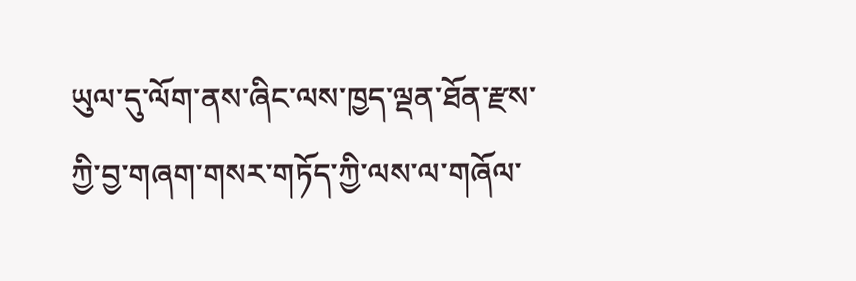ཡུལ་དུ་ལོག་ནས་ཞིང་ལས་ཁྱད་ལྡན་ཐོན་རྫས་ཀྱི་བྱ་གཞག་གསར་གཏོད་ཀྱི་ལས་ལ་གཞོལ་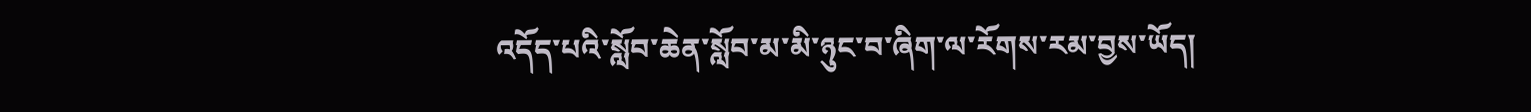འདོད་པའི་སློབ་ཆེན་སློབ་མ་མི་ཉུང་བ་ཞིག་ལ་རོགས་རམ་བྱས་ཡོད།